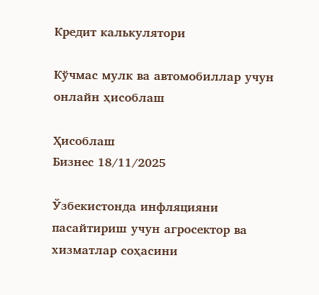Кредит калькулятори

Кўчмас мулк ва автомобиллар учун онлайн ҳисоблаш

Ҳисоблаш
Бизнес 18/11/2025

Ўзбекистонда инфляцияни пасайтириш учун агросектор ва хизматлар соҳасини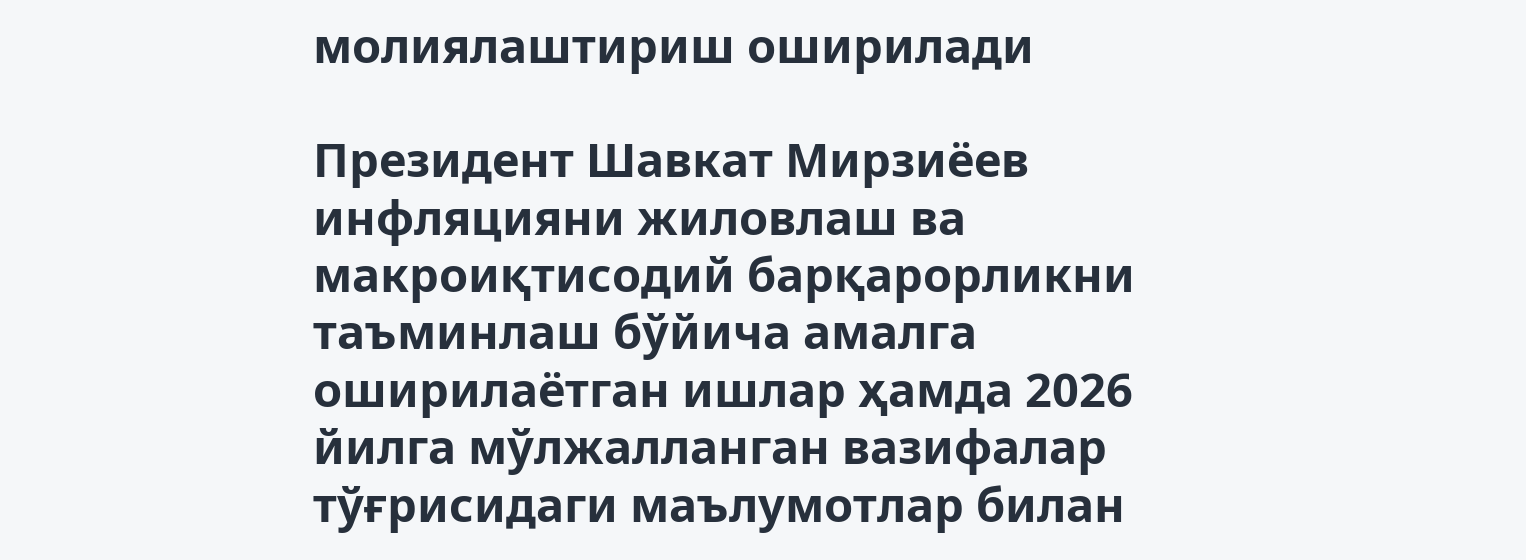молиялаштириш оширилади

Президент Шавкат Мирзиёев инфляцияни жиловлаш ва макроиқтисодий барқарорликни таъминлаш бўйича амалга оширилаётган ишлар ҳамда 2026 йилга мўлжалланган вазифалар тўғрисидаги маълумотлар билан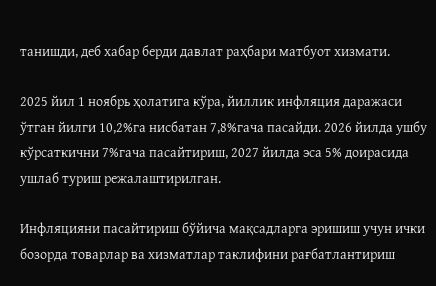танишди, деб хабар берди давлат раҳбари матбуот хизмати.

2025 йил 1 ноябрь ҳолатига кўра, йиллик инфляция даражаси ўтган йилги 10,2%га нисбатан 7,8%гача пасайди. 2026 йилда ушбу кўрсаткични 7%гача пасайтириш, 2027 йилда эса 5% доирасида ушлаб туриш режалаштирилган.

Инфляцияни пасайтириш бўйича мақсадларга эришиш учун ички бозорда товарлар ва хизматлар таклифини рағбатлантириш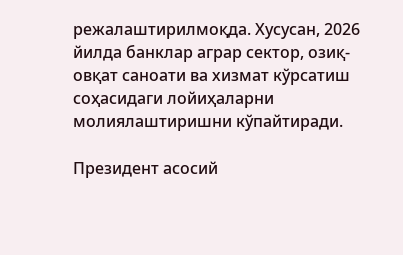режалаштирилмоқда. Хусусан, 2026 йилда банклар аграр сектор, озиқ-овқат саноати ва хизмат кўрсатиш соҳасидаги лойиҳаларни молиялаштиришни кўпайтиради.

Президент асосий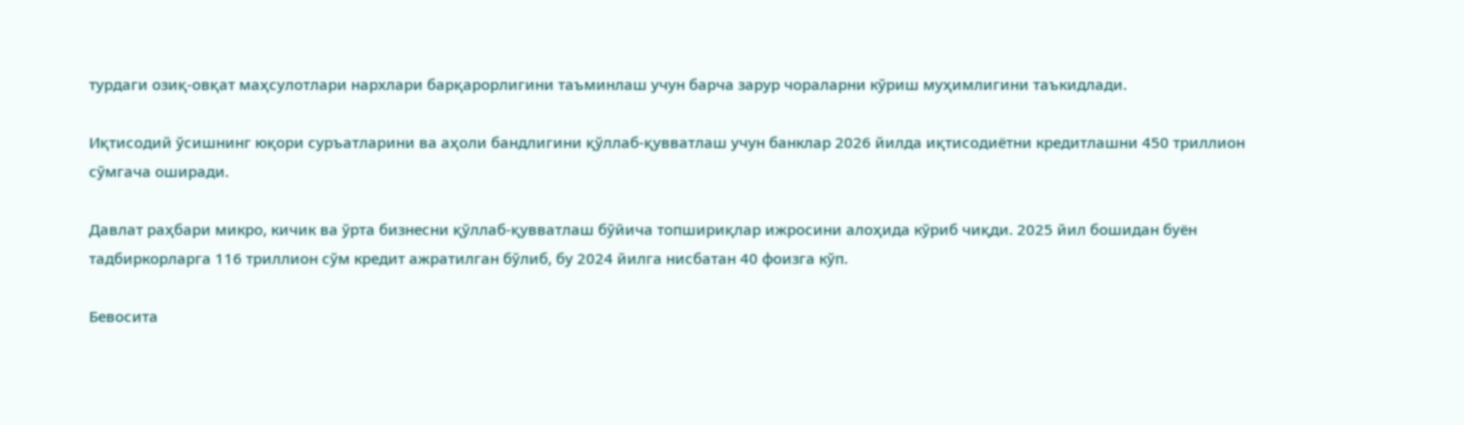турдаги озиқ-овқат маҳсулотлари нархлари барқарорлигини таъминлаш учун барча зарур чораларни кўриш муҳимлигини таъкидлади.

Иқтисодий ўсишнинг юқори суръатларини ва аҳоли бандлигини қўллаб-қувватлаш учун банклар 2026 йилда иқтисодиётни кредитлашни 450 триллион сўмгача оширади.

Давлат раҳбари микро, кичик ва ўрта бизнесни қўллаб-қувватлаш бўйича топшириқлар ижросини алоҳида кўриб чиқди. 2025 йил бошидан буён тадбиркорларга 116 триллион сўм кредит ажратилган бўлиб, бу 2024 йилга нисбатан 40 фоизга кўп.

Бевосита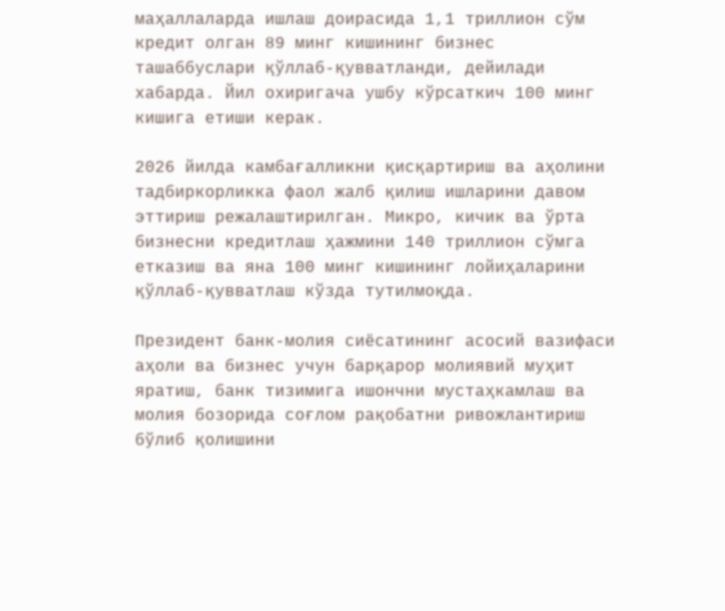маҳаллаларда ишлаш доирасида 1,1 триллион сўм кредит олган 89 минг кишининг бизнес ташаббуслари қўллаб-қувватланди, дейилади хабарда. Йил охиригача ушбу кўрсаткич 100 минг кишига етиши керак.

2026 йилда камбағалликни қисқартириш ва аҳолини тадбиркорликка фаол жалб қилиш ишларини давом эттириш режалаштирилган. Микро, кичик ва ўрта бизнесни кредитлаш ҳажмини 140 триллион сўмга етказиш ва яна 100 минг кишининг лойиҳаларини қўллаб-қувватлаш кўзда тутилмоқда.

Президент банк-молия сиёсатининг асосий вазифаси аҳоли ва бизнес учун барқарор молиявий муҳит яратиш, банк тизимига ишончни мустаҳкамлаш ва молия бозорида соғлом рақобатни ривожлантириш бўлиб қолишини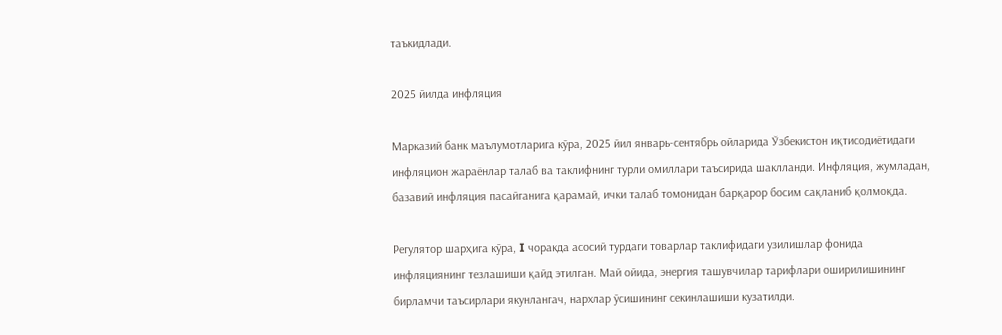таъкидлади.

2025 йилда инфляция

Марказий банк маълумотларига кўра, 2025 йил январь-сентябрь ойларида Ўзбекистон иқтисодиётидаги инфляцион жараёнлар талаб ва таклифнинг турли омиллари таъсирида шаклланди. Инфляция, жумладан, базавий инфляция пасайганига қарамай, ички талаб томонидан барқарор босим сақланиб қолмоқда.

Регулятор шарҳига кўра, I чоракда асосий турдаги товарлар таклифидаги узилишлар фонида инфляциянинг тезлашиши қайд этилган. Май ойида, энергия ташувчилар тарифлари оширилишининг бирламчи таъсирлари якунлангач, нархлар ўсишининг секинлашиши кузатилди.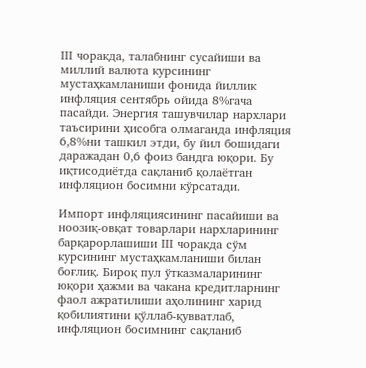III чоракда, талабнинг сусайиши ва миллий валюта курсининг мустаҳкамланиши фонида йиллик инфляция сентябрь ойида 8%гача пасайди. Энергия ташувчилар нархлари таъсирини ҳисобга олмаганда инфляция 6,8%ни ташкил этди, бу йил бошидаги даражадан 0,6 фоиз бандга юқори. Бу иқтисодиётда сақланиб қолаётган инфляцион босимни кўрсатади.

Импорт инфляциясининг пасайиши ва ноозиқ-овқат товарлари нархларининг барқарорлашиши III чоракда сўм курсининг мустаҳкамланиши билан боғлиқ. Бироқ пул ўтказмаларининг юқори ҳажми ва чакана кредитларнинг фаол ажратилиши аҳолининг харид қобилиятини қўллаб-қувватлаб, инфляцион босимнинг сақланиб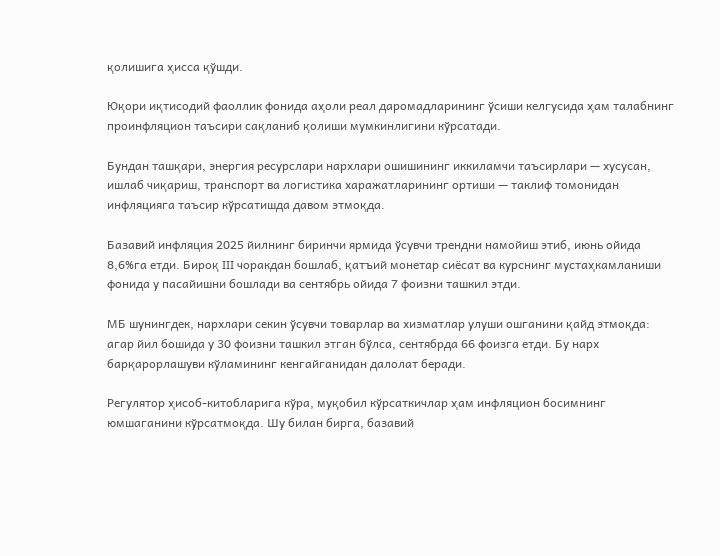қолишига ҳисса қўшди.

Юқори иқтисодий фаоллик фонида аҳоли реал даромадларининг ўсиши келгусида ҳам талабнинг проинфляцион таъсири сақланиб қолиши мумкинлигини кўрсатади.

Бундан ташқари, энергия ресурслари нархлари ошишининг иккиламчи таъсирлари — хусусан, ишлаб чиқариш, транспорт ва логистика харажатларининг ортиши — таклиф томонидан инфляцияга таъсир кўрсатишда давом этмоқда.

Базавий инфляция 2025 йилнинг биринчи ярмида ўсувчи трендни намойиш этиб, июнь ойида 8,6%га етди. Бироқ III чоракдан бошлаб, қатъий монетар сиёсат ва курснинг мустаҳкамланиши фонида у пасайишни бошлади ва сентябрь ойида 7 фоизни ташкил этди.

МБ шунингдек, нархлари секин ўсувчи товарлар ва хизматлар улуши ошганини қайд этмоқда: агар йил бошида у 30 фоизни ташкил этган бўлса, сентябрда 66 фоизга етди. Бу нарх барқарорлашуви кўламининг кенгайганидан далолат беради.

Регулятор ҳисоб-китобларига кўра, муқобил кўрсаткичлар ҳам инфляцион босимнинг юмшаганини кўрсатмоқда. Шу билан бирга, базавий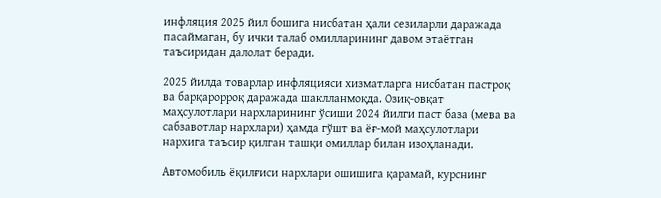инфляция 2025 йил бошига нисбатан ҳали сезиларли даражада пасаймаган, бу ички талаб омилларининг давом этаётган таъсиридан далолат беради.

2025 йилда товарлар инфляцияси хизматларга нисбатан пастроқ ва барқарорроқ даражада шаклланмоқда. Озиқ-овқат маҳсулотлари нархларининг ўсиши 2024 йилги паст база (мева ва сабзавотлар нархлари) ҳамда гўшт ва ёғ-мой маҳсулотлари нархига таъсир қилган ташқи омиллар билан изоҳланади.

Автомобиль ёқилғиси нархлари ошишига қарамай, курснинг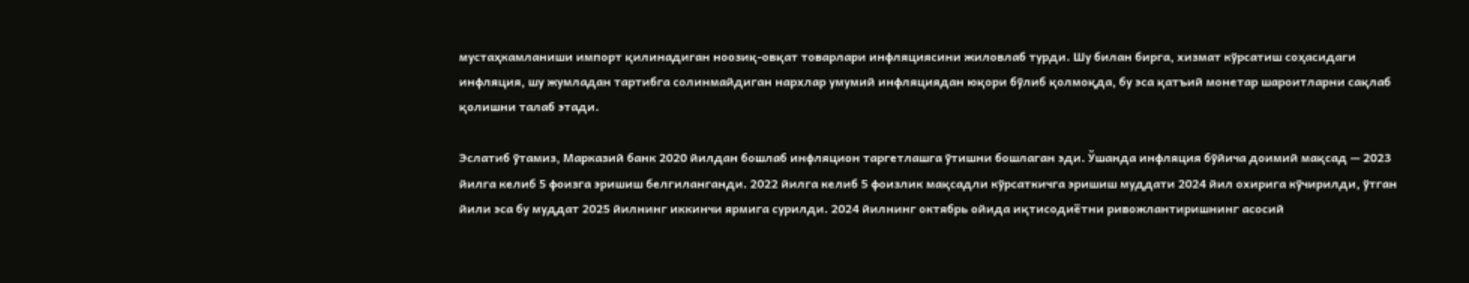мустаҳкамланиши импорт қилинадиган ноозиқ-овқат товарлари инфляциясини жиловлаб турди. Шу билан бирга, хизмат кўрсатиш соҳасидаги инфляция, шу жумладан тартибга солинмайдиган нархлар умумий инфляциядан юқори бўлиб қолмоқда, бу эса қатъий монетар шароитларни сақлаб қолишни талаб этади.

Эслатиб ўтамиз, Марказий банк 2020 йилдан бошлаб инфляцион таргетлашга ўтишни бошлаган эди. Ўшанда инфляция бўйича доимий мақсад — 2023 йилга келиб 5 фоизга эришиш белгиланганди. 2022 йилга келиб 5 фоизлик мақсадли кўрсаткичга эришиш муддати 2024 йил охирига кўчирилди, ўтган йили эса бу муддат 2025 йилнинг иккинчи ярмига сурилди. 2024 йилнинг октябрь ойида иқтисодиётни ривожлантиришнинг асосий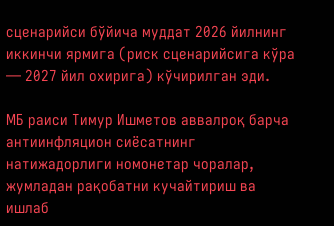сценарийси бўйича муддат 2026 йилнинг иккинчи ярмига (риск сценарийсига кўра — 2027 йил охирига) кўчирилган эди.

МБ раиси Тимур Ишметов аввалроқ барча антиинфляцион сиёсатнинг натижадорлиги номонетар чоралар, жумладан рақобатни кучайтириш ва ишлаб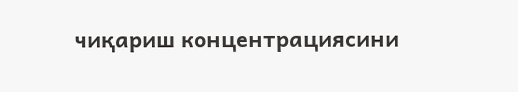чиқариш концентрациясини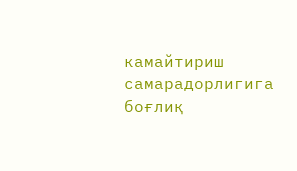камайтириш самарадорлигига боғлиқ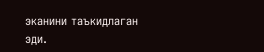эканини таъкидлаган эди.